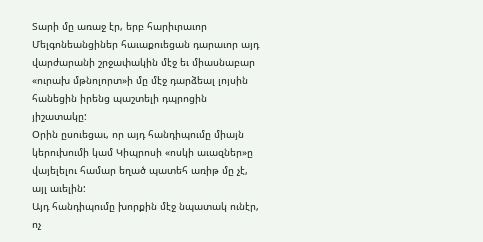Տարի մը առաջ էր, երբ հարիւրաւոր Մելգոնեանցիներ հաւաքուեցան դարաւոր այդ վարժարանի շրջափակին մէջ եւ միասնաբար «ուրախ մթնոլորտ»ի մը մէջ դարձեալ լոյսին հանեցին իրենց պաշտելի դպրոցին յիշատակը:
Օրին ըսուեցաւ, որ այդ հանդիպումը միայն կերուխումի կամ Կիպրոսի «ոսկի աւազներ»ը վայելելու համար եղած պատեհ առիթ մը չէ, այլ աւելին:
Այդ հանդիպումը խորքին մէջ նպատակ ունէր, ոչ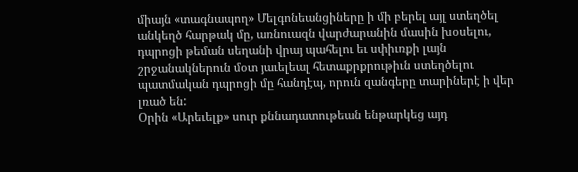միայն «տագնապող» Մելգոնեանցիները ի մի բերել այլ ստեղծել անկեղծ հարթակ մը, առնուազն վարժարանին մասին խօսելու, դպրոցի թեման սեղանի վրայ պահելու եւ սփիւռքի լայն շրջանակներուն մօտ յաւելեալ հետաքրքրութիւն ստեղծելու պատմական դպրոցի մը հանդէպ, որուն զանգերը տարիներէ ի վեր լռած են:
Օրին «Արեւելք» սուր քննադատութեան ենթարկեց այդ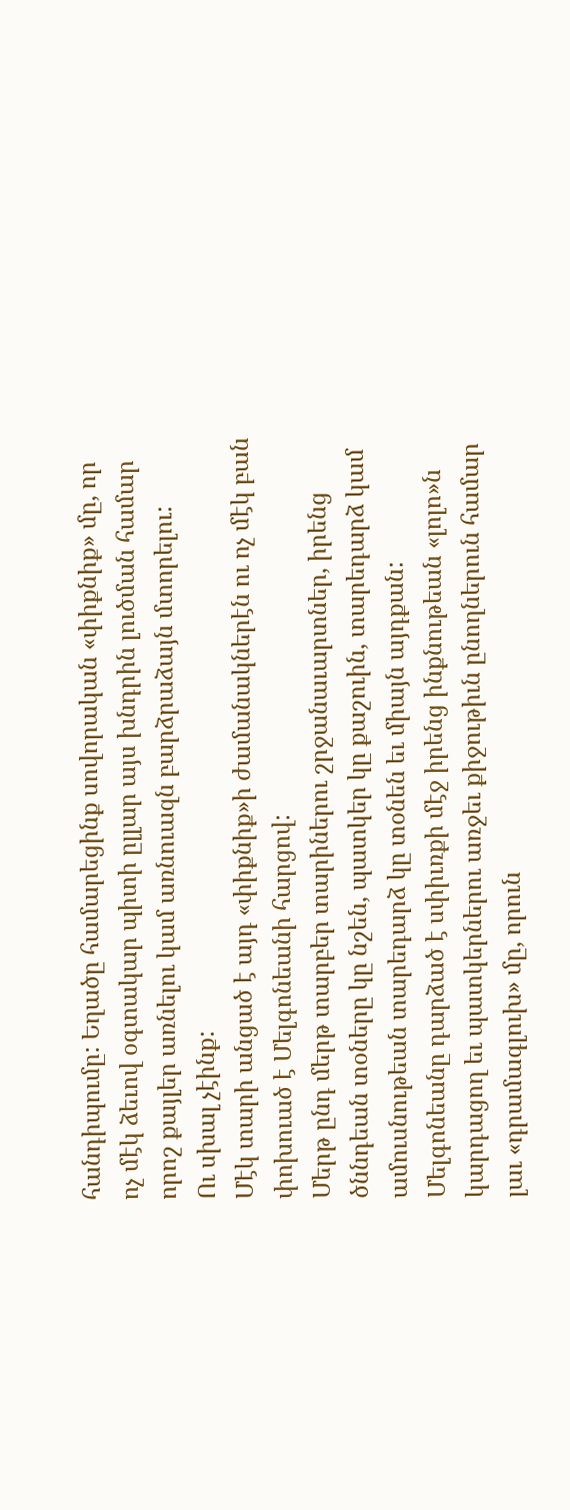հանդիպումը: Եղածը համարեցինք սովորական «փիքնիք» մը, որ ոչ մէկ ձեւով օգտակար պիտի ըլլար այս խնդրին լուծման համար որոշ քայլեր առնելու կամ առնուազն բարձրաձայն մտորելու:
Ու սխալ չէինք:
Մէկ տարի անցած է այդ «փիքնիք»ի ժամանակներէն ու ոչ մէկ բան փոխուած է Մելգոնեանի հարցով:
Մերթ ընդ մերթ տարբեր տարիներու շրջանաւարտներ, իրենց ծննդեան տօները կը նշեն, պատկեր կը քաշուին, տարեդարձ կամ ամուսնութեան տարեդարձ կը տօնեն եւ միայն այդքան:
Մելգոնեանը դարձած է սփիւռքի մէջ իրենց ինքնութեան «լոլո»ն կարդացող եւ պատկերներու առջեւ քիջութիւն ընողներուն համար լաւ «դրամագլուխ» մը, որուն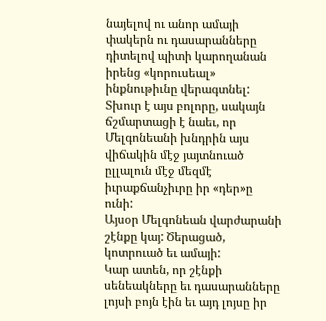նայելով ու անոր ամայի փակերն ու դասարանները դիտելով պիտի կարողանան իրենց «կորուսեալ» ինքնութիւնը վերագտնել:
Տխուր է այս բոլորը, սակայն ճշմարտացի է նաեւ, որ Մելգոնեանի խնդրին այս վիճակին մէջ յայտնուած ըլլալուն մէջ մեզմէ իւրաքճանչիւրը իր «դեր»ը ունի:
Այսօր Մելգոնեան վարժարանի շէնքը կայ: Ծերացած, կոտրուած եւ ամայի:
Կար ատեն, որ շէնքի սենեակները եւ դասարանները լոյսի բոյն էին եւ այդ լոյսը իր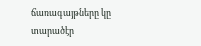ճառագայթները կը տարածէր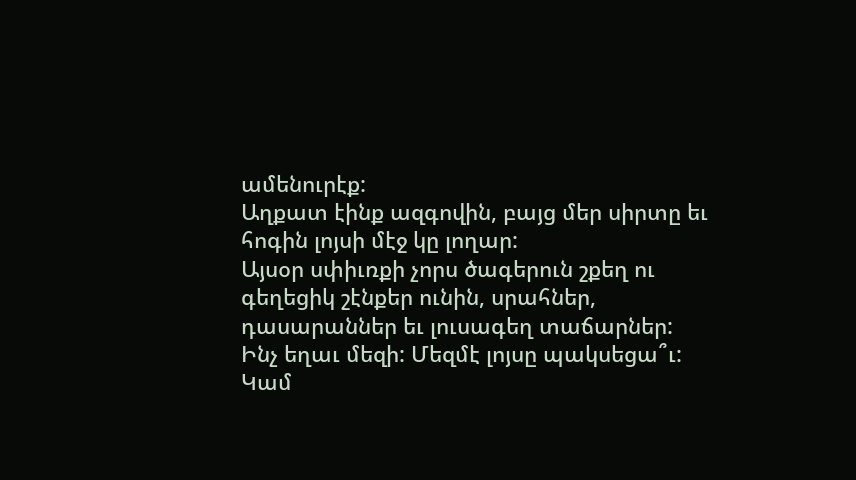ամենուրէք:
Աղքատ էինք ազգովին, բայց մեր սիրտը եւ հոգին լոյսի մէջ կը լողար:
Այսօր սփիւռքի չորս ծագերուն շքեղ ու գեղեցիկ շէնքեր ունին, սրահներ, դասարաններ եւ լուսագեղ տաճարներ:
Ինչ եղաւ մեզի: Մեզմէ լոյսը պակսեցա՞ւ:
Կամ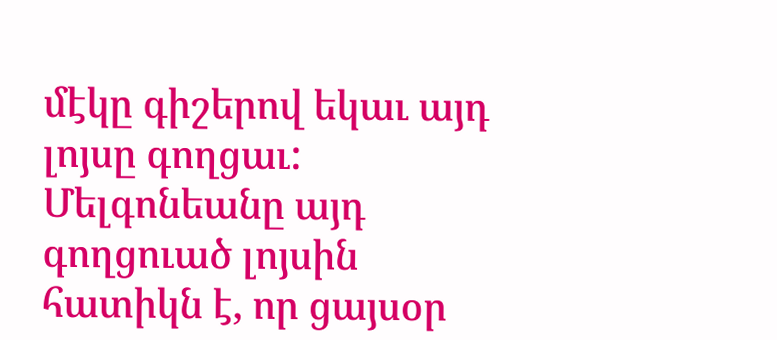մէկը գիշերով եկաւ այդ լոյսը գողցաւ:
Մելգոնեանը այդ գողցուած լոյսին հատիկն է, որ ցայսօր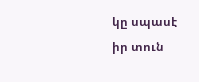կը սպասէ իր տուն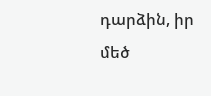դարձին, իր մեծ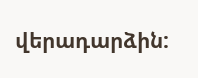վերադարձին: